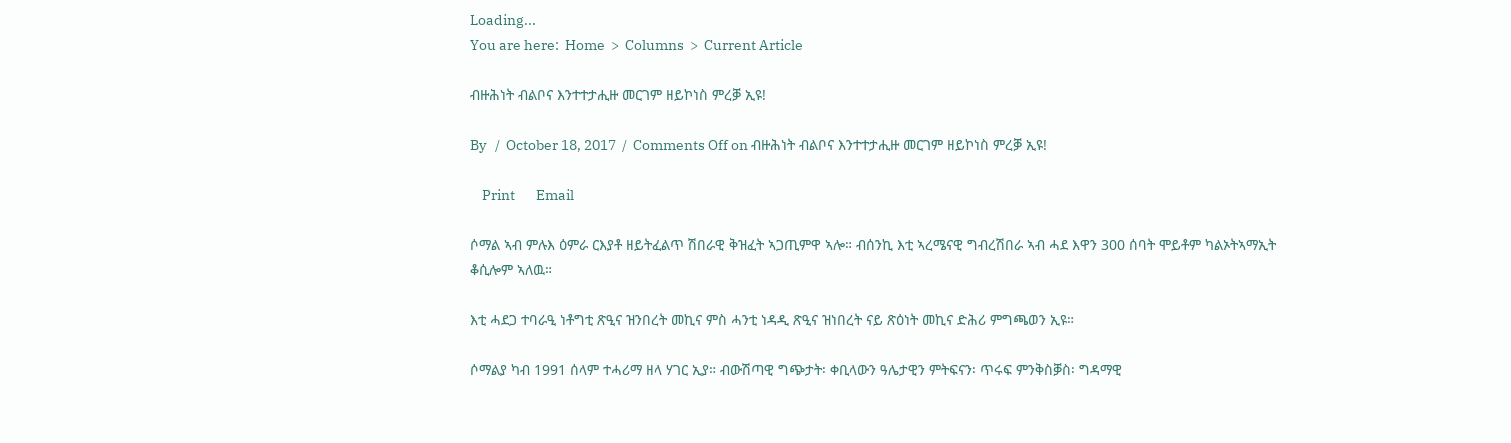Loading...
You are here:  Home  >  Columns  >  Current Article

ብዙሕነት ብልቦና እንተተታሒዙ መርገም ዘይኮነስ ምረቓ ኢዩ!

By   /  October 18, 2017  /  Comments Off on ብዙሕነት ብልቦና እንተተታሒዙ መርገም ዘይኮነስ ምረቓ ኢዩ!

    Print       Email

ሶማል ኣብ ምሉእ ዕምራ ርእያቶ ዘይትፈልጥ ሽበራዊ ቅዝፈት ኣጋጢምዋ ኣሎ። ብሰንኪ እቲ ኣረሜናዊ ግብረሽበራ ኣብ ሓደ እዋን 300 ሰባት ሞይቶም ካልኦትኣማኢት ቆሲሎም ኣለዉ።

እቲ ሓደጋ ተባራዒ ነቶግቲ ጽዒና ዝንበረት መኪና ምስ ሓንቲ ነዳዲ ጽዒና ዝነበረት ናይ ጽዕነት መኪና ድሕሪ ምግጫወን ኢዩ።

ሶማልያ ካብ 1991 ሰላም ተሓሪማ ዘላ ሃገር ኢያ። ብውሽጣዊ ግጭታት፡ ቀቢላውን ዓሌታዊን ምትፍናን፡ ጥሩፍ ምንቅስቓስ፡ ግዳማዊ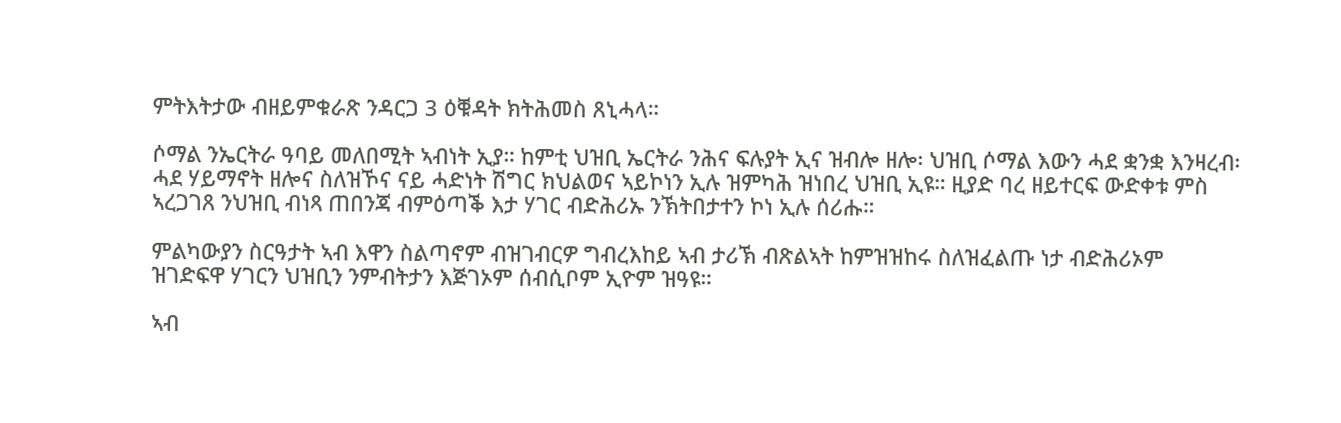ምትእትታው ብዘይምቁራጽ ንዳርጋ 3 ዕቑዳት ክትሕመስ ጸኒሓላ።

ሶማል ንኤርትራ ዓባይ መለበሚት ኣብነት ኢያ። ከምቲ ህዝቢ ኤርትራ ንሕና ፍሉያት ኢና ዝብሎ ዘሎ፡ ህዝቢ ሶማል እውን ሓደ ቋንቋ እንዛረብ፡ ሓደ ሃይማኖት ዘሎና ስለዝኾና ናይ ሓድነት ሽግር ክህልወና ኣይኮነን ኢሉ ዝምካሕ ዝነበረ ህዝቢ ኢዩ። ዚያድ ባረ ዘይተርፍ ውድቀቱ ምስ ኣረጋገጸ ንህዝቢ ብነጻ ጠበንጃ ብምዕጣቕ እታ ሃገር ብድሕሪኡ ንኽትበታተን ኮነ ኢሉ ሰሪሑ።

ምልካውያን ስርዓታት ኣብ እዋን ስልጣኖም ብዝገብርዎ ግብረእከይ ኣብ ታሪኽ ብጽልኣት ከምዝዝከሩ ስለዝፈልጡ ነታ ብድሕሪኦም ዝገድፍዋ ሃገርን ህዝቢን ንምብትታን እጅገኦም ሰብሲቦም ኢዮም ዝዓዩ።

ኣብ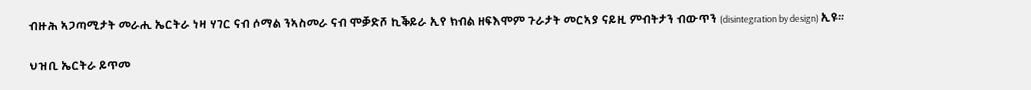ብዙሕ ኣጋጣሚታት መራሒ ኤርትራ ነዛ ሃገር ናብ ሶማል ንኣስመራ ናብ ሞቓድሾ ኪቕይራ ኢየ ክብል ዘፍእሞም ጉራታት መርኣያ ናይዚ ምብትታን ብውጥን (disintegration by design) ኢዩ።

ህዝቢ ኤርትራ ይጥመ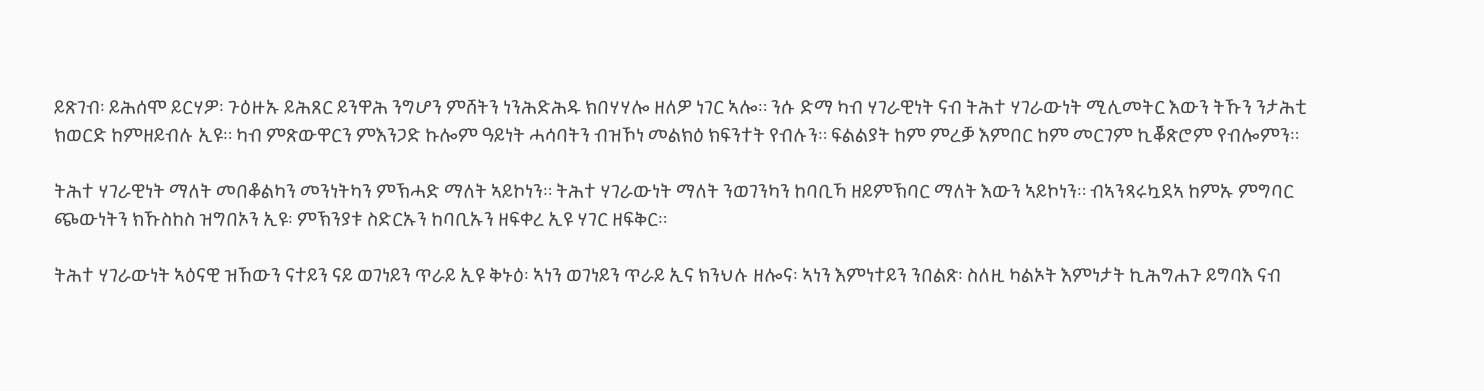ይጽገብ፡ ይሕሰሞ ይርሃዎ፡ ጉዕዙኡ ይሕጸር ይንዋሕ ንግሆን ምሸትን ነንሕድሕዱ ክበሃሃሎ ዘለዎ ነገር ኣሎ። ንሱ ድማ ካብ ሃገራዊነት ናብ ትሕተ ሃገራውነት ሚሊመትር እውን ትኹን ንታሕቲ ክወርድ ከምዘይብሉ ኢዩ። ካብ ምጽውዋርን ምእንጋድ ኩሎም ዓይነት ሓሳባትን ብዝኾነ መልክዕ ክፍንተት የብሉን። ፍልልያት ከም ምረቓ እምበር ከም መርገም ኪቖጽሮም የብሎምን።

ትሕተ ሃገራዊነት ማለት መበቆልካን መንነትካን ምኽሓድ ማለት ኣይኮነን። ትሕተ ሃገራውነት ማለት ንወገንካን ከባቢኻ ዘይምኽባር ማለት እውን ኣይኮነን። ብኣንጻሩኳደኣ ከምኡ ምግባር ጭውነትን ክኹስከስ ዝግበኦን ኢዩ፡ ምኽንያቱ ስድርኡን ከባቢኡን ዘፍቀረ ኢዩ ሃገር ዘፍቅር።

ትሕተ ሃገራውነት ኣዕናዊ ዝኸውን ናተይን ናይ ወገነይን ጥራይ ኢዩ ቅኑዕ፡ ኣነን ወገነይን ጥራይ ኢና ክንህሉ ዘሎና፡ ኣነን እምነተይን ንበልጽ፡ ስለዚ ካልኦት እምነታት ኪሕግሐጉ ይግባእ ናብ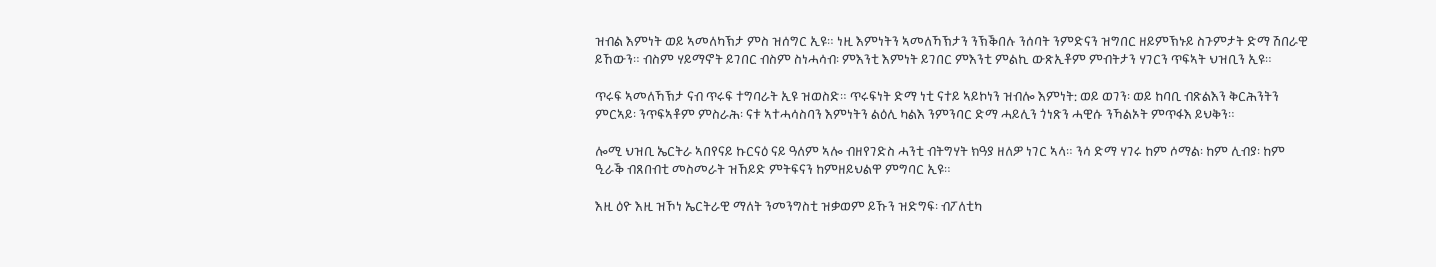ዝብል እምነት ወይ ኣመለካኽታ ምስ ዝሰግር ኢዩ። ነዚ እምነትን ኣመለኻኽታን ንኽቕበሉ ንሰባት ንምድናን ዝግበር ዘይምኽኑይ ስጉምታት ድማ ሽበራዊ ይኸውን። ብስም ሃይማኖት ይገበር ብስም ስነሓሳብ፡ ምእንቲ እምነት ይገበር ምእንቲ ምልኪ ውጽኢቶም ምብትታን ሃገርን ጥፍኣት ህዝቢን ኢዩ።

ጥሩፍ ኣመለኻኽታ ናብ ጥሩፍ ተግባራት ኢዩ ዝወስድ። ጥሩፍነት ድማ ነቲ ናተይ ኣይኮነን ዝብሎ እምነት: ወይ ወገን፡ ወይ ከባቢ ብጽልእን ቅርሕንትን ምርኣይ፡ ንጥፍኣቶም ምስራሕ፡ ናቱ ኣተሓሳስባን እምነትን ልዕሊ ካልእ ንምንባር ድማ ሓይሊን ጎነጽን ሓዊሱ ንኻልኦት ምጥፋእ ይህቅን።

ሎሚ ህዝቢ ኤርትራ ኣበየናይ ኩርናዕ ናይ ዓለም ኣሎ ብዘየገድስ ሓንቲ ብትግሃት ክዓያ ዘለዎ ነገር ኣላ። ንሳ ድማ ሃገሩ ከም ሶማል፡ ከም ሊብያ፡ ከም ዒራቕ ብጸበብቲ መስመራት ዝኸይድ ምትፍናን ከምዘይህልዋ ምግባር ኢዩ።

እዚ ዕዮ እዚ ዝኾነ ኤርትራዊ ማለት ንመንግስቲ ዝቃወም ይኹን ዝድግፍ፡ ብፖለቲካ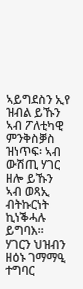ኣይግደስን ኢየ ዝብል ይኹን ኣብ ፖለቲካዊ ምንቅስቓስ ዝነጥፍ፡ ኣብ ውሽጢ ሃገር ዘሎ ይኹን ኣብ ወጻኢ ብትኩርነት ኪነቕሓሉ ይግባእ። ሃገርን ህዝብን ዘዕኑ ገማማዒ ተግባር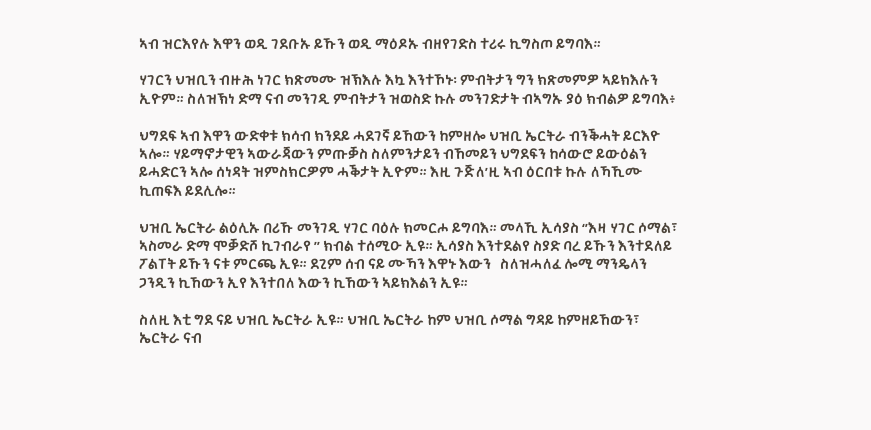ኣብ ዝርእየሉ እዋን ወዲ ገደቡኡ ይኹን ወዲ ማዕዶኡ ብዘየገድስ ተሪሩ ኪግስጦ ይግባእ።

ሃገርን ህዝቢን ብዙሕ ነገር ክጽመሙ ዝኽእሉ እኳ እንተኾኑ፡ ምብትታን ግን ክጽመምዎ ኣይክእሉን ኢዮም። ስለዝኽነ ድማ ናብ መንገዲ ምብትታን ዝወስድ ኩሉ መንገድታት ብኣግኡ ያዕ ክብልዎ ይግባእ፥

ህግደፍ ኣብ እዋን ውድቀቱ ክሳብ ክንደይ ሓደገኛ ይኸውን ከምዘሎ ህዝቢ ኤርትራ ብንቕሓት ይርእዮ ኣሎ። ሃይማኖታዊን ኣውራጃውን ምጡቓስ ስለምንታይን ብኸመይን ህግደፍን ከሳውሮ ይውዕልን ይሓድርን ኣሎ ሰነዳት ዝምስክርዎም ሓቕታት ኢዮም። እዚ ጉጅለ’ዚ ኣብ ዕርበቱ ኩሉ ለኻኺሙ ኪጠፍእ ይደሊሎ።

ህዝቢ ኤርትራ ልዕሊኡ በሪኹ መንገዲ ሃገር ባዕሉ ክመርሖ ይግባእ። መላኺ ኢሳያስ ‘’እዛ ሃገር ሶማል፣ ኣስመራ ድማ ሞቓድሾ ኪገብራየ ’’ ክብል ተሰሚዑ ኢዩ። ኢሳያስ እንተደልየ ስያድ ባረ ይኹን እንተደለይ ፖልፐት ይኹን ናቱ ምርጫ ኢዩ። ደጊም ሰብ ናይ ሙኻን እዋኑ እውን   ስለዝሓለፈ ሎሚ ማንዴላን ጋንዲን ኪኸውን ኢየ እንተበለ እውን ኪኸውን ኣይክእልን ኢዩ።

ስለዚ እቲ ግደ ናይ ህዝቢ ኤርትራ ኢዩ። ህዝቢ ኤርትራ ከም ህዝቢ ሶማል ግዳይ ከምዘይኸውን፣ ኤርትራ ናብ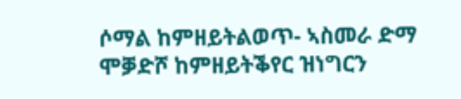ሶማል ከምዘይትልወጥ- ኣስመራ ድማ ሞቓድሾ ከምዘይትቕየር ዝነግርን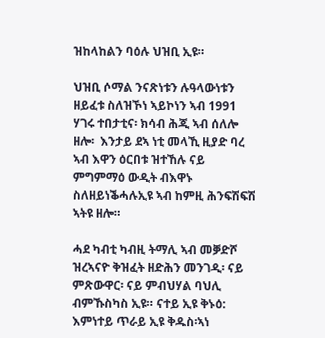ዝከላከልን ባዕሉ ህዝቢ ኢዩ።

ህዝቢ ሶማል ንናጽነቱን ሉዓላውነቱን  ዘይፈቱ ስለዝኾነ ኣይኮነን ኣብ 1991 ሃገሩ ተበታቲና፡ ክሳብ ሕጂ ኣብ ሰለሎ ዘሎ፡  እንታይ ደኣ ነቲ መላኺ ዚያድ ባረ ኣብ እዋን ዕርበቱ ዝተኸሉ ናይ ምግምማዕ ውዲት ብእዋኑ ስለዘይነቕሓሉኢዩ ኣብ ከምዚ ሕንፍሽፍሽ ኣትዩ ዘሎ።

ሓደ ካብቲ ካብዚ ትማሊ ኣብ መቓድሾ ዝረኣናዮ ቅዝፈት ዘድሕን መንገዲ፡ ናይ ምጽውዋር፡ ናይ ምብህሃል ባህሊ ብምኹስካስ ኢዩ። ናተይ ኢዩ ቅኑዕ: እምነተይ ጥራይ ኢዩ ቅዱስ፡ኣነ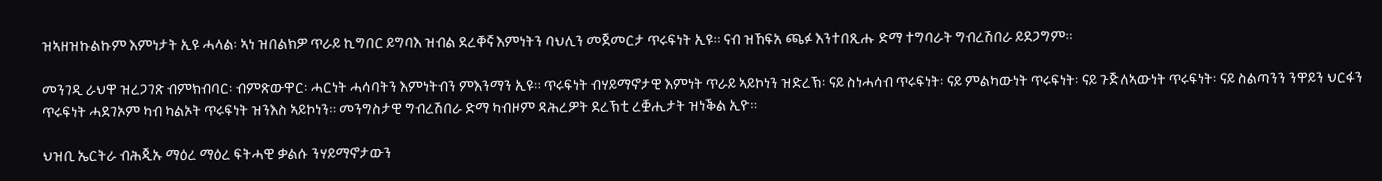ዝኣዘዝኩልኩም እምነታት ኢዩ ሓላል፡ ኣነ ዝበልክዎ ጥራይ ኪግበር ይግባእ ዝብል ደረቐኛ እምነትን ባህሊን መጀመርታ ጥሩፍነት ኢዩ። ናብ ዝኸፍአ ጫፉ እንተበጺሑ ድማ ተግባራት ግብረሽበራ ይደጋግም።

መንገዲ ራህዋ ዝረጋገጽ ብምክብባር፡ ብምጽውዋር፡ ሓርነት ሓሳባትን እምነትብን ምእንማን ኢዩ። ጥሩፍነት ብሃይማኖታዊ እምነት ጥራይ ኣይኮነን ዝድረኽ፡ ናይ ስነሓሳብ ጥሩፍነት፡ ናይ ምልካውነት ጥሩፍነት፡ ናይ ጉጅለኣውነት ጥሩፍነት፡ ናይ ስልጣንን ንዋይን ህርፋን ጥሩፍነት ሓደገኦም ካብ ካልኦት ጥሩፍነት ዝንእስ ኣይኮነን። መንግስታዊ ግብረሽበራ ድማ ካብዞም ዳሕረዎት ደረኽቲ ረቛሒታት ዝነቕል ኢዮ።

ህዝቢ ኤርትራ ብሕጂኡ ማዕረ ማዕረ ፍትሓዊ ቃልሱ ንሃይማኖታውን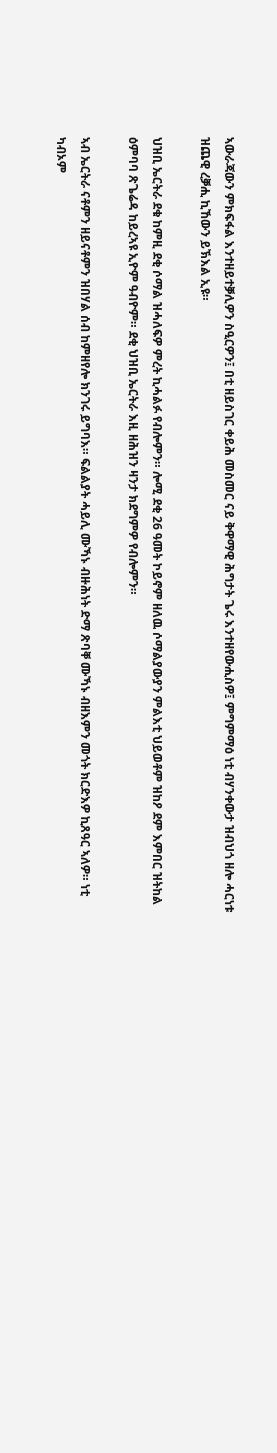ኣውራጃውን ምክፍፋል እንተዘይተቓሊዎን ስዒርዎን፤ በቲ ዘይስገር ቀይሕ መስመር ናይ ቅዋማዊ ሕግታት ጌሩ እንተዘየውሒስዎ፤ ምግምማዕ ነቲ ብሃንቀውታ ዝብህጎ ዘሎ ሓርነቱ ዝጨዊ ረቓሒ ኪኸውን ይኽእል ኢዩ።

ህዝቢ ኤርትራ ደቁ ከምዚ ደቂ ሶማል ዝሓለፍዎ ምረት ኪሓልፉ የብሎምን። ሎሚ ደቂ 26 ዓመት ኮይኖም ዘለዉ ሶማልያውያን ምልእቲ ህይወቶም ዝከዖ ደም እምበር ዝትከል ዕምባባ ጽጌሬዳ ከይረኣዩ ኢዮም ዓብዮም። ደቂ ህዝቢ ኤርትራ እዚ ዘሕዝን ዛንታ ክደግምዎ የብሎምን።

ኣብ ኤርትራ ናቶምን ዘይናቶምን ዝበሃል ሰብ ከምዘየሎ ክንገሩ ይግባእ። ፍልልያት ሓይሊ ሙኻኑ ብዙሕነት ድማ ጽባቐ ሙኻኑ ብዘእምን መጎት ክርድእዎ ኪጸዓር ኣለዎ። ነቲ ካብኦም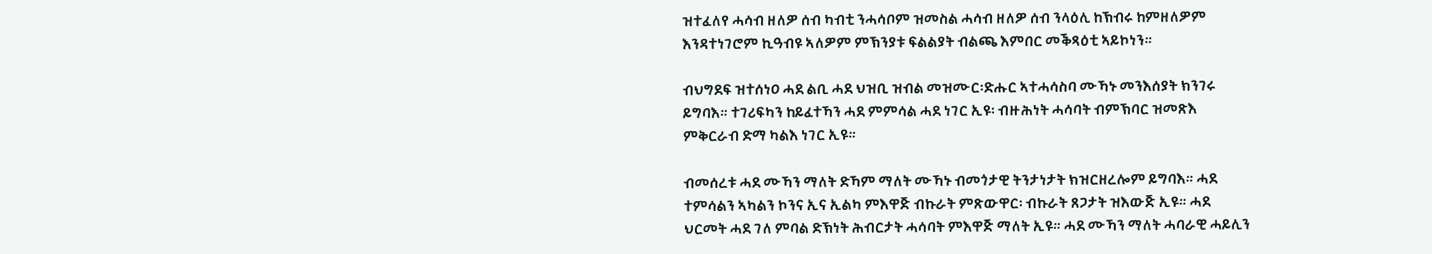ዝተፈለየ ሓሳብ ዘለዎ ሰብ ካብቲ ንሓሳቦም ዝመስል ሓሳብ ዘለዎ ሰብ ንላዕሊ ከኽብሩ ከምዘለዎም እንዳተነገሮም ኪዓብዩ ኣለዎም ምኽንያቱ ፍልልያት ብልጫ እምበር መቕጻዕቲ ኣይኮነን።

ብህግደፍ ዝተሰነዐ ሓደ ልቢ ሓደ ህዝቢ ዝብል መዝሙር፡ድሑር ኣተሓሳስባ ሙኻኑ መንእሰያት ክንገሩ ይግባእ። ተገሪፍካን ከይፈተኻን ሓደ ምምሳል ሓደ ነገር ኢዩ፡ ብዙሕነት ሓሳባት ብምኽባር ዝመጽእ ምቅርራብ ድማ ካልእ ነገር ኢዩ።

ብመሰረቱ ሓደ ሙኻን ማለት ድኻም ማለት ሙኻኑ ብመጎታዊ ትንታነታት ክዝርዘረሎም ይግባእ። ሓደ ተምሳልን ኣካልን ኮንና ኢና ኢልካ ምእዋጅ ብኩራት ምጽውዋር፡ ብኩራት ጸጋታት ዝእውጅ ኢዩ። ሓደ ህርመት ሓደ ገለ ምባል ድኽነት ሕብርታት ሓሳባት ምእዋጅ ማለት ኢዩ። ሓደ ሙኻን ማለት ሓባራዊ ሓይሊን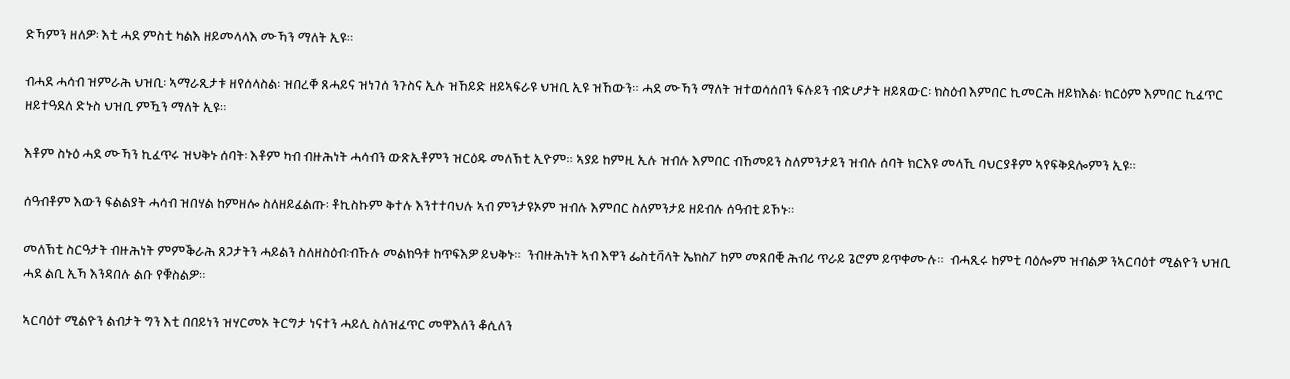ድኻምን ዘለዎ፡ እቲ ሓደ ምስቲ ካልእ ዘይመላላእ ሙኻን ማለት ኢዩ።

ብሓደ ሓሳብ ዝምራሕ ህዝቢ፡ ኣማራጺታቱ ዘየሰላስል፡ ዝበረቐ ጸሓይና ዝነገሰ ንጉስና ኢሉ ዝኸይድ ዘይኣፍራዩ ህዝቢ ኢዩ ዝኸውን። ሓደ ሙኻን ማለት ዝተወሳሰበን ፍሉይን ብድሆታት ዘይጸውር፡ ክስዕብ እምበር ኪመርሕ ዘይክእል፡ ክርዕም እምበር ኪፈጥር ዘይተዓደለ ድኑስ ህዝቢ ምዃን ማለት ኢዩ።

እቶም ስኑዕ ሓደ ሙኻን ኪፈጥሩ ዝህቅኑ ሰባት፡ እቶም ካብ ብዙሕነት ሓሳብን ውጽኢቶምን ዝርዕዱ መለኽቲ ኢዮም። ኣያይ ከምዚ ኢሉ ዝብሉ እምበር ብኸመይን ስለምንታይን ዝብሉ ሰባት ክርእዩ መላኺ ባህርያቶም ኣየፍቅደሎምን ኢዩ።

ሰዓብቶም እውን ፍልልያት ሓሳብ ዝበሃል ከምዘሎ ስለዘይፈልጡ፡ ቶኪስኩም ቅተሉ እንተተባህሉ ኣብ ምንታዩኦም ዝብሉ እምበር ስለምንታይ ዘይብሉ ሰዓብቲ ይኾኑ።

መለኽቲ ስርዓታት ብዙሕነት ምምቕራሕ ጸጋታትን ሓይልን ስለዘስዕብ፡ብኹሉ መልክዓቱ ከጥፍእዎ ይህቅኑ።  ንብዙሕነት ኣብ እዋን ፌስቲቫላት ኤክስፖ ከም መጸበቒ ሕብሪ ጥራይ ጌሮም ይጥቀሙሉ።  ብሓጺሩ ከምቲ ባዕሎም ዝብልዎ ንኣርባዕተ ሚልዮን ህዝቢ ሓደ ልቢ ኢኻ እንዳበሉ ልቡ የቑስልዎ።

ኣርባዕተ ሚልዮን ልብታት ግን እቲ በበይነን ዝሃርመኦ ትርግታ ነናተን ሓይሊ ስለዝፈጥር መዋእለን ቆሲለን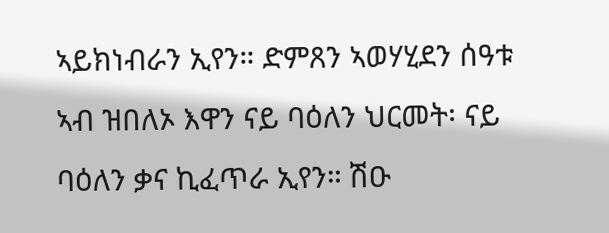ኣይክነብራን ኢየን። ድምጸን ኣወሃሂደን ሰዓቱ ኣብ ዝበለኦ እዋን ናይ ባዕለን ህርመት፡ ናይ ባዕለን ቃና ኪፈጥራ ኢየን። ሽዑ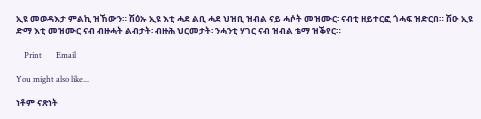ኢዩ መወዳእታ ምልኪ ዝኸውን። ሽዕኡ ኢዩ እቲ ሓደ ልቢ ሓደ ህዝቢ ዝብል ናይ ሓሶት መዝሙር፡ ናብቲ ዘይተርፎ ጎሓፍ ዝድርበ። ሽዑ ኢዩ ድማ እቲ መዝሙር ናብ ብዙሓት ልብታት፡ ብዙሕ ህርመታት፡ ንሓንቲ ሃገር ናብ ዝብል ቴማ ዝቕየር።

    Print       Email

You might also like...

ነቶም ናጽነት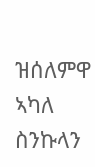ዝሰለምዋ ኣካለ ስንኩላን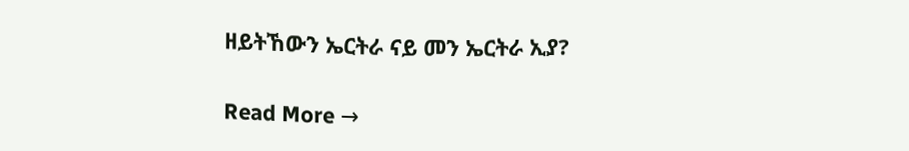ዘይትኸውን ኤርትራ ናይ መን ኤርትራ ኢያ?

Read More →